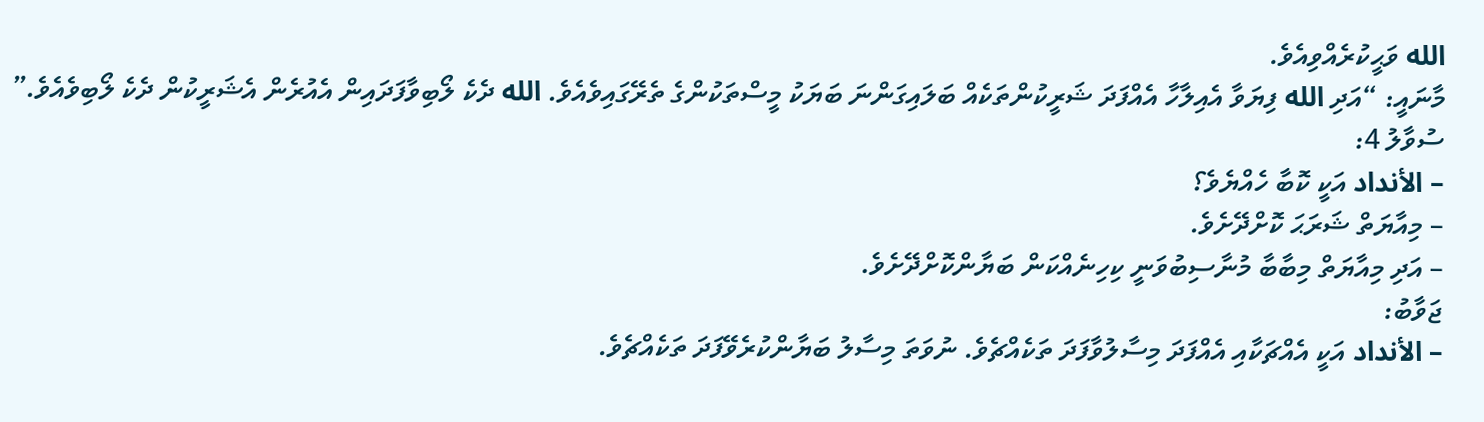الله ވަޙީކުރެއްވިއެވެ.
މާނައީ: “އަދި الله ފިޔަވާ އެއިލާހާ އެއްފަދަ ޝަރީކުންތަކެއް ބަލައިގަންނަ ބަޔަކު މީސްތަކުންގެ ތެރޭގައިވެއެވެ. الله ދެކެ ލޯބިވާފަދައިން އެއުރެން އެޝަރީކުން ދެކެ ލޯބިވެއެވެ.”
ސުވާލު 4:
– الأنداد އަކީ ކޮބާ ހެއްޔެވެ؟
– މިއާޔަތް ޝަރަޙަ ކޮށްދޭށެވެ.
– އަދި މިއާޔަތް މިބާބާ މުނާސިބުވަނީ ކިހިނެއްކަން ބަޔާންކޮށްދޭށެވެ.
ޖަވާބު:
– الأنداد އަކީ އެއްޗަކާއި އެއްފަދަ މިސާލުވާފަދަ ތަކެއްޗެވެ. ނުވަތަ މިސާލު ބަޔާންކުރެވޭފަދަ ތަކެއްޗެވެ.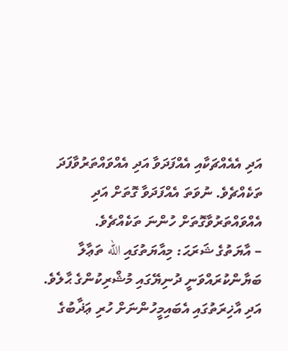އަދި އެއެއްޗަކާއި އެއްފަދަވާ އަދި އެއްވައްތަރުވާފަދަ ތަކެއްޗެވެ. ނުވަތަ އެއްފަދަވާ ގޮތަށް އަދި އެއްވައްތަރުވާގޮތަށް ހުންނަ ތަކެއްޗެވެ.
– އާޔަތުގެ ޝަރަޙަ: މިއާޔަތުގައި الله ތަޢާލާ ބަޔާންކުރައްވަނީ ދުނިޔޭގައި މުޝްރިކުންގެ ޙާލެވެ. އަދި އާޚިރަތުގައި އެބައިމީހުންނަށް ހުރި ޢަޛާބުގެ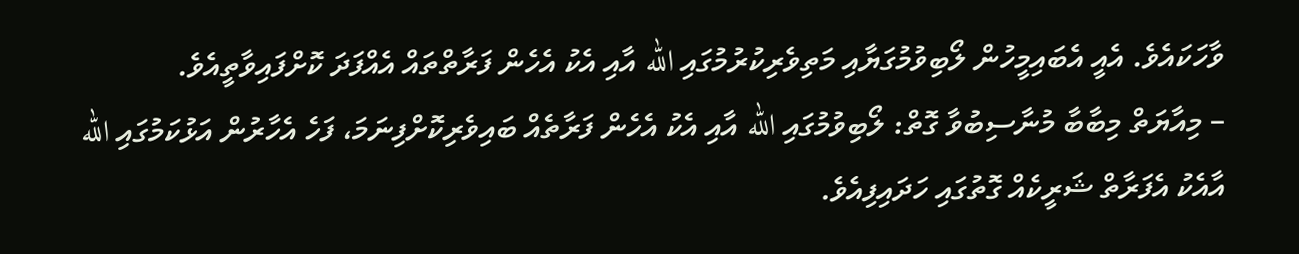ވާހަކައެވެ. އެއީ އެބައިމީހުން ލޯބިވުމުގަޔާއި މަތިވެރިކުރުމުގައި الله އާއި އެކު އެހެން ފަރާތްތައް އެއްފަދަ ކޮށްފައިވާތީއެވެ.
– މިއާޔަތް މިބާބާ މުނާސިބުވާ ގޮތް: ލޯބިވުމުގައި الله އާއި އެކު އެހެން ފަރާތެއް ބައިވެރިކޮށްފިނަމަ، ފަހެ އެހާރުން އަޅުކަމުގައި الله އާއެކު އެފަރާތް ޝަރީކެއް ގޮތުގައި ހަދައިފިއެވެ.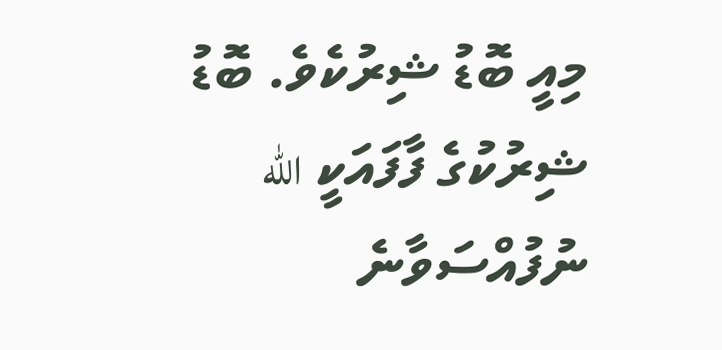މިއީ ބޮޑު ޝިރުކެވެ. ބޮޑު ޝިރުކުގެ ފާފައަކީ الله ނުފުއްސަވާނެ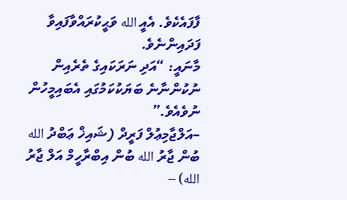ފާފައެކެވެ. އެއީ الله ވަޙީކުރައްވާފައިވާ ފަދައިންނެވެ.
މާނައީ: “އަދި ނަރަކައިގެ ތެރެއިން ނުކުންނާނެ ބަޔަކުކަމުގައި އެބައިމީހުން ނުވެއެވެ.”
–އަލްޖާމިޢުލް ފަރީދް (ޝައިޚް ޢަބްދު الله ބުން ޖާރު الله ބުން އިބްރާހީމް އަލް ޖާރު الله) –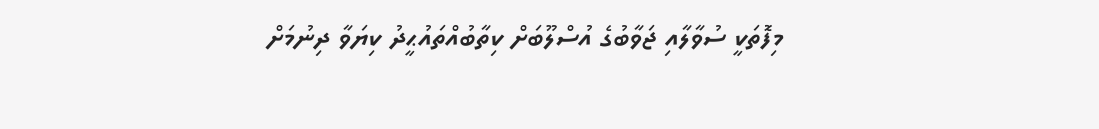މިފޮތަކީ ސުވާލާއި ޖަވާބުގެ އުސްލޫބަށް ކިތާބުއްތައުޙީދު ކިޔަވާ ދިނުމަށް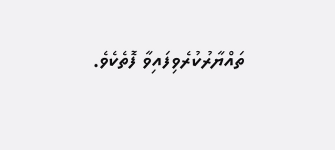ތައްޔާރުކުރެވިފައިވާ ފޮތެކެވެ.